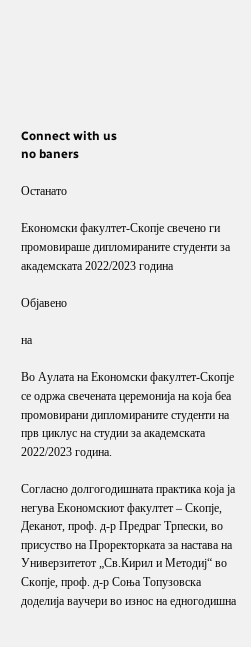Connect with us
no baners

Останато

Економски факултет-Скопје свечено ги промовираше дипломираните студенти за академската 2022/2023 година

Објавено

на

Во Аулата на Економски факултет-Скопје се одржа свечената церемонија на која беа промовирани дипломираните студенти на прв циклус на студии за академската 2022/2023 година.

Согласно долгогодишната практика која ја негува Економскиот факултет – Скопје, Деканот, проф. д-р Предраг Трпески, во присуство на Проректорката за настава на Универзитетот „Св.Кирил и Методиј“ во Скопје, проф. д-р Соња Топузовска доделија ваучери во износ на едногодишна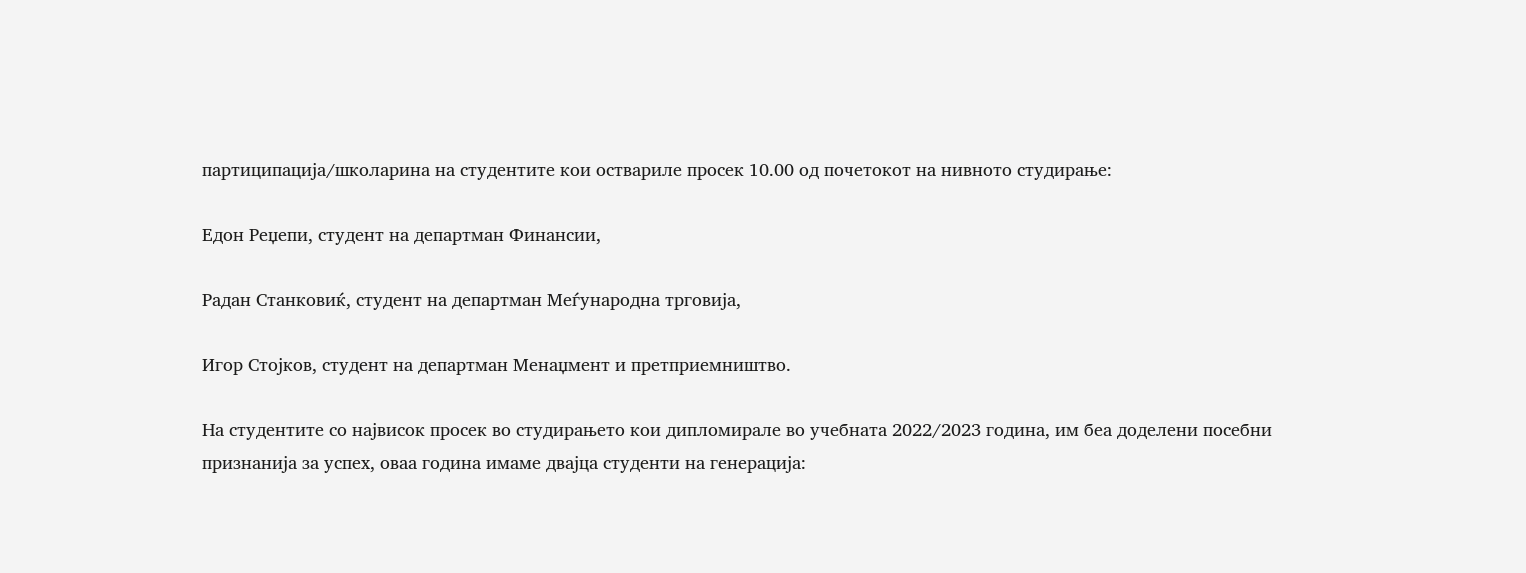партиципација/школарина на студентите кои оствариле просек 10.00 од почетокот на нивното студирање:

Едон Реџепи, студент на департман Финансии,

Радан Станковиќ, студент на департман Меѓународна трговија,

Игор Стојков, студент на департман Менаџмент и претприемништво.

На студентите со највисок просек во студирањето кои дипломирале во учебната 2022/2023 година, им беа доделени посебни признанија за успех, оваа година имаме двајца студенти на генерација: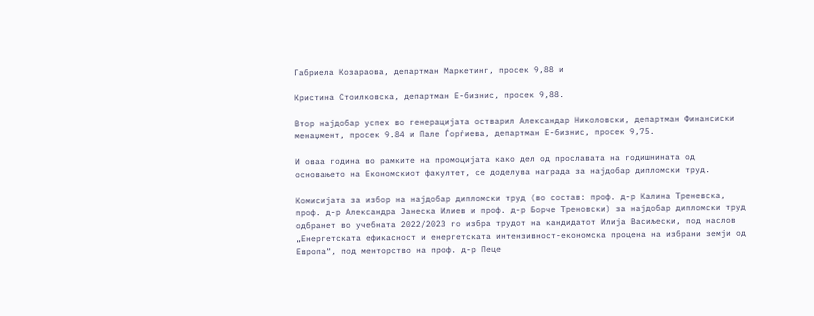Габриела Козараова, департман Маркетинг, просек 9,88 и

Кристина Стоилковска, департман Е-бизнис, просек 9,88.

Втор најдобар успех во генерацијата остварил Александар Николовски, департман Финансиски менаџмент, просек 9.84 и Пале Ѓорѓиева, департман Е-бизнис, просек 9,75.

И оваа година во рамките на промоцијата како дел од прославата на годишнината од основањето на Економскиот факултет, се доделува награда за најдобар дипломски труд.

Комисијата за избор на најдобар дипломски труд (во состав: проф. д-р Калина Треневска, проф. д-р Александра Јанеска Илиев и проф. д-р Борче Треновски) за најдобар дипломски труд одбранет во учебната 2022/2023 го избра трудот на кандидатот Илија Васиљески, под наслов „Енергетската eфикасност и енергетската интензивност-економска процена на избрани земји од Европа“, под менторство на проф. д-р Пеце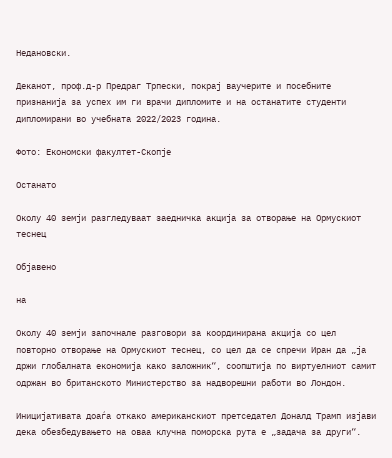Недановски.

Деканот, проф.д-р Предраг Трпески, покрај ваучерите и посебните признанија за успех им ги врачи дипломите и на останатите студенти дипломирани во учебната 2022/2023 година.

Фото: Економски факултет-Скопје

Останато

Околу 40 земји разгледуваат заедничка акција за отворање на Ормускиот теснец

Објавено

на

Околу 40 земји започнале разговори за координирана акција со цел повторно отворање на Ормускиот теснец, со цел да се спречи Иран да „ја држи глобалната економија како заложник“, соопштија по виртуелниот самит одржан во британското Министерство за надворешни работи во Лондон.

Иницијативата доаѓа откако американскиот претседател Доналд Трамп изјави дека обезбедувањето на оваа клучна поморска рута е „задача за други“.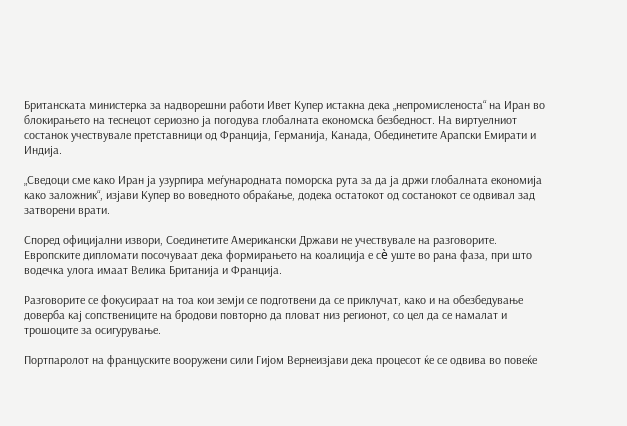Британската министерка за надворешни работи Ивет Купер истакна дека „непромисленоста“ на Иран во блокирањето на теснецот сериозно ја погодува глобалната економска безбедност. На виртуелниот состанок учествувале претставници од Франција, Германија, Канада, Обединетите Арапски Емирати и Индија.

„Сведоци сме како Иран ја узурпира меѓународната поморска рута за да ја држи глобалната економија како заложник“, изјави Купер во воведното обраќање, додека остатокот од состанокот се одвивал зад затворени врати.

Според официјални извори, Соединетите Американски Држави не учествувале на разговорите. Европските дипломати посочуваат дека формирањето на коалиција е сè уште во рана фаза, при што водечка улога имаат Велика Британија и Франција.

Разговорите се фокусираат на тоа кои земји се подготвени да се приклучат, како и на обезбедување доверба кај сопствениците на бродови повторно да пловат низ регионот, со цел да се намалат и трошоците за осигурување.

Портпаролот на француските вооружени сили Гијом Вернеизјави дека процесот ќе се одвива во повеќе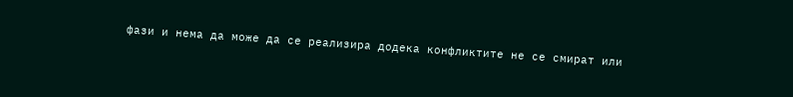фази и нема да може да се реализира додека конфликтите не се смират или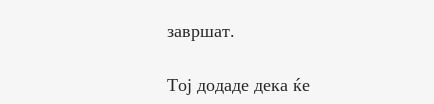завршат.

Тој додаде дека ќе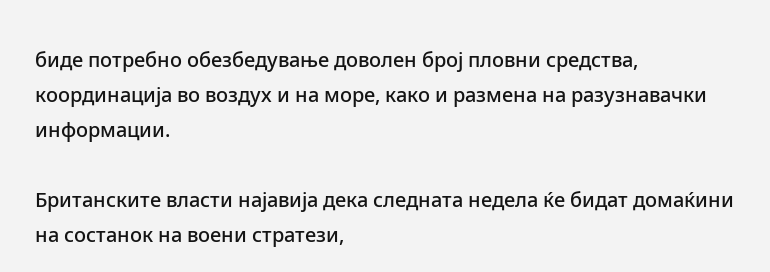биде потребно обезбедување доволен број пловни средства, координација во воздух и на море, како и размена на разузнавачки информации.

Британските власти најавија дека следната недела ќе бидат домаќини на состанок на воени стратези,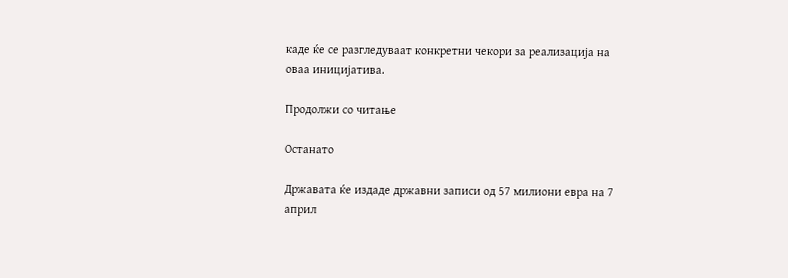каде ќе се разгледуваат конкретни чекори за реализација на оваа иницијатива.

Продолжи со читање

Останато

Државата ќе издаде државни записи од 57 милиони евра на 7 април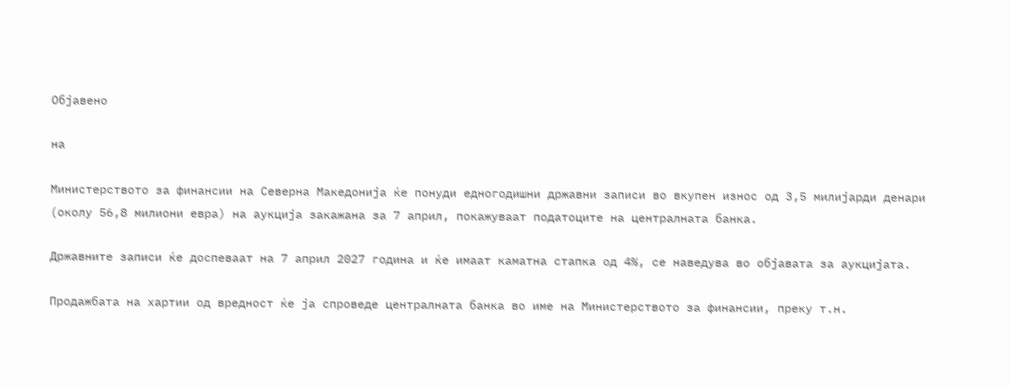Објавено

на

Министерството за финансии на Северна Македонија ќе понуди едногодишни државни записи во вкупен износ од 3,5 милијарди денари (околу 56,8 милиони евра) на аукција закажана за 7 април, покажуваат податоците на централната банка.

Државните записи ќе доспеваат на 7 април 2027 година и ќе имаат каматна стапка од 4%, се наведува во објавата за аукцијата.

Продажбата на хартии од вредност ќе ја спроведе централната банка во име на Министерството за финансии, преку т.н.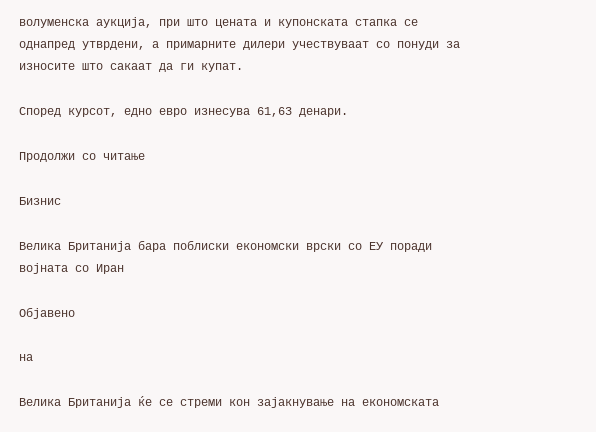волуменска аукција, при што цената и купонската стапка се однапред утврдени, а примарните дилери учествуваат со понуди за износите што сакаат да ги купат.

Според курсот, едно евро изнесува 61,63 денари.

Продолжи со читање

Бизнис

Велика Британија бара поблиски економски врски со ЕУ поради војната со Иран

Објавено

на

Велика Британија ќе се стреми кон зајакнување на економската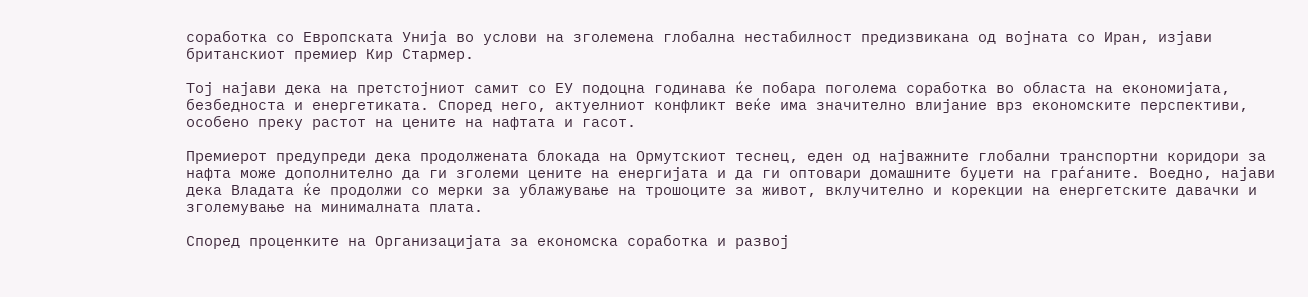соработка со Европската Унија во услови на зголемена глобална нестабилност предизвикана од војната со Иран, изјави британскиот премиер Кир Стармер.

Тој најави дека на претстојниот самит со ЕУ подоцна годинава ќе побара поголема соработка во областа на економијата, безбедноста и енергетиката. Според него, актуелниот конфликт веќе има значително влијание врз економските перспективи, особено преку растот на цените на нафтата и гасот.

Премиерот предупреди дека продолжената блокада на Ормутскиот теснец, еден од најважните глобални транспортни коридори за нафта може дополнително да ги зголеми цените на енергијата и да ги оптовари домашните буџети на граѓаните. Воедно, најави дека Владата ќе продолжи со мерки за ублажување на трошоците за живот, вклучително и корекции на енергетските давачки и зголемување на минималната плата.

Според проценките на Организацијата за економска соработка и развој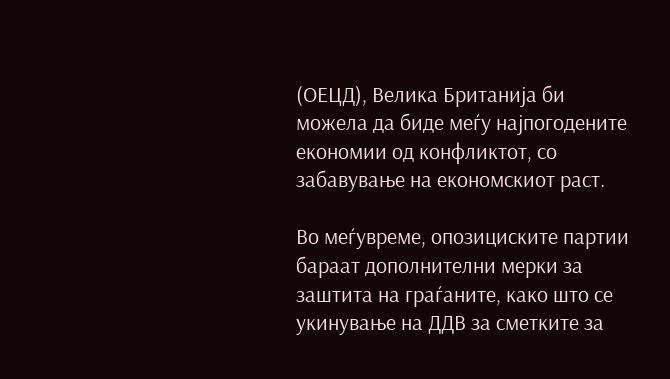(ОЕЦД), Велика Британија би можела да биде меѓу најпогодените економии од конфликтот, со забавување на економскиот раст.

Во меѓувреме, опозициските партии бараат дополнителни мерки за заштита на граѓаните, како што се укинување на ДДВ за сметките за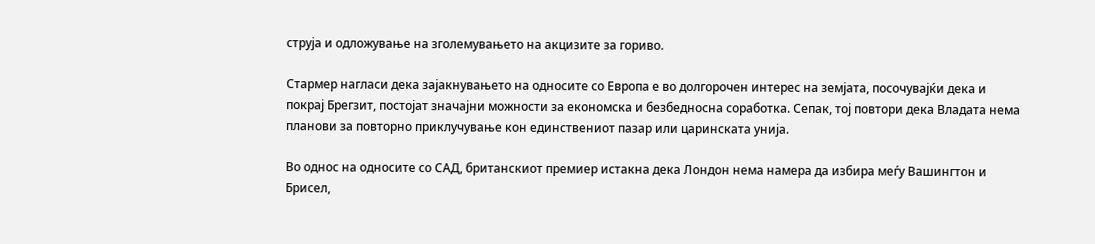струја и одложување на зголемувањето на акцизите за гориво.

Стармер нагласи дека зајакнувањето на односите со Европа е во долгорочен интерес на земјата, посочувајќи дека и покрај Брегзит, постојат значајни можности за економска и безбедносна соработка. Сепак, тој повтори дека Владата нема планови за повторно приклучување кон единствениот пазар или царинската унија.

Во однос на односите со САД, британскиот премиер истакна дека Лондон нема намера да избира меѓу Вашингтон и Брисел,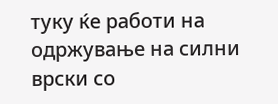туку ќе работи на одржување на силни врски со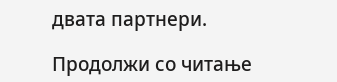двата партнери.

Продолжи со читање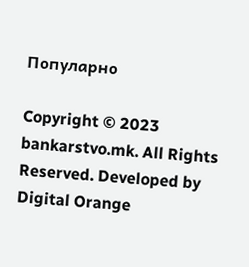Популарно

Copyright © 2023 bankarstvo.mk. All Rights Reserved. Developed by Digital Orange